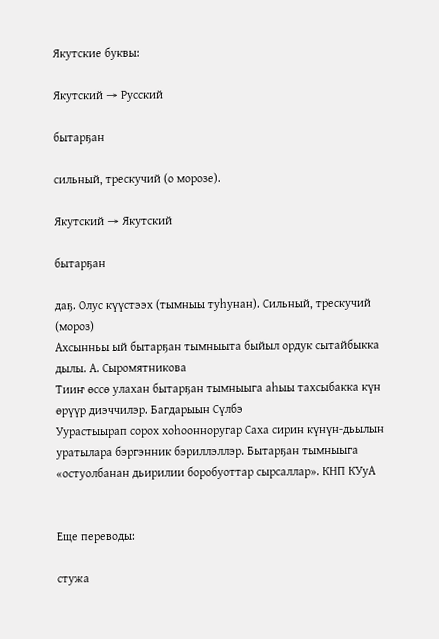Якутские буквы:

Якутский → Русский

бытарҕан

сильный, трескучий (о морозе).

Якутский → Якутский

бытарҕан

даҕ. Олус күүстээх (тымныы туһунан). Сильный, трескучий (мороз)
Ахсынньы ый бытарҕан тымныыта быйыл ордук сытайбыкка дылы. А. Сыромятникова
Тииҥ өссө улахан бытарҕан тымныыга аһыы тахсыбакка күн өрүүр диэччилэр. Багдарыын Сүлбэ
Уурастыырап сорох хоһоонноругар Саха сирин күнүн-дьылын уратылара бэргэнник бэриллэллэр. Бытарҕан тымныыга «остуолбанан дьирилии боробуоттар сырсаллар». КНП КУуА


Еще переводы:

стужа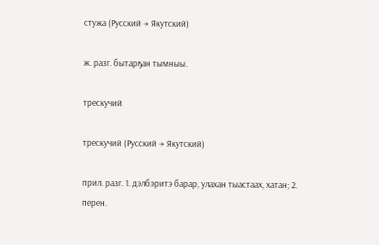стужа (Русский → Якутский)

ж. разг. бытарҕан тымныы.

трескучий

трескучий (Русский → Якутский)

прил. разг. 1. дэлбэритэ барар, улахан тыастаах, хатан; 2. перен.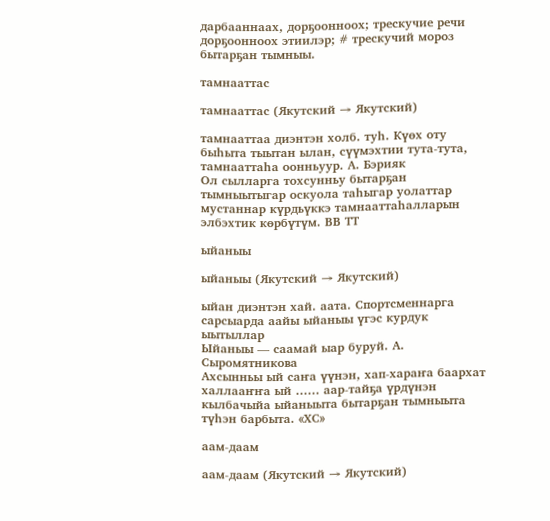дарбааннаах, дорҕоонноох; трескучие речи дорҕоонноох этиилэр; # трескучий мороз бытарҕан тымныы.

тамнааттас

тамнааттас (Якутский → Якутский)

тамнааттаа диэнтэн холб. туһ. Күөх оту быһыта тыытан ылан, сүүмэхтии тута-тута, тамнааттаһа оонньуур. А. Бэрияк
Ол сылларга тохсунньу бытарҕан тымныытыгар оскуола таһыгар уолаттар мустаннар күрдьүккэ тамнааттаһалларын элбэхтик көрбүтүм. ВВ ТТ

ыйаныы

ыйаныы (Якутский → Якутский)

ыйан диэнтэн хай. аата. Спортсменнарга сарсыарда аайы ыйаныы үгэс курдук ыытыллар
Ыйаныы — саамай ыар буруй. А. Сыромятникова
Ахсынньы ый саҥа үүнэн, хап-хараҥа баархат халлааҥҥа ый …… аар-тайҕа үрдүнэн кылбачыйа ыйаныыта бытарҕан тымныыта түһэн барбыта. «ХС»

аам-даам

аам-даам (Якутский → Якутский)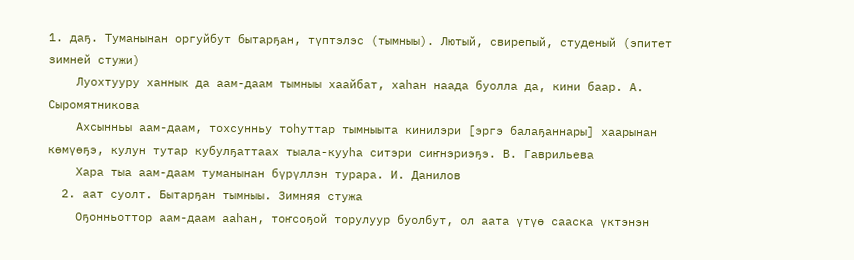1. даҕ. Туманынан оргуйбут бытарҕан, түптэлэс (тымныы). Лютый, свирепый, студеный (эпитет зимней стужи)
    Луохтууру ханнык да аам-даам тымныы хаайбат, хаһан наада буолла да, кини баар. А. Сыромятникова
    Ахсынньы аам-даам, тохсунньу тоһуттар тымныыта кинилэри [эргэ балаҕаннары] хаарынан көмүөҕэ, кулун тутар кубулҕаттаах тыала-кууһа ситэри сиҥнэриэҕэ. В. Гаврильева
    Хара тыа аам-даам туманынан бүрүллэн турара. И. Данилов
  2. аат суолт. Бытарҕан тымныы. Зимняя стужа
    Оҕонньоттор аам-даам ааһан, тоҥсоҕой торулуур буолбут, ол аата үтүө сааска үктэнэн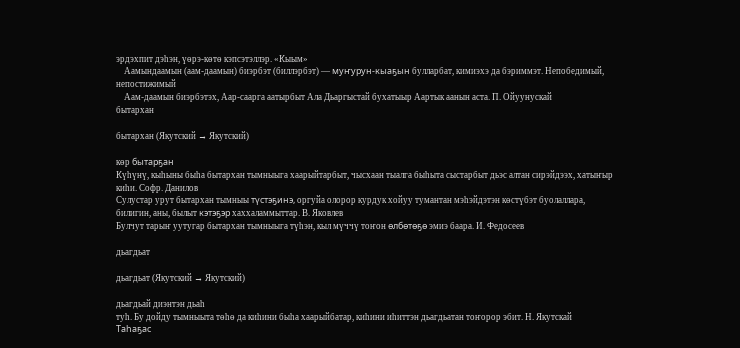эрдэхпит дэһэн, үөрэ-көтө кэпсэтэллэр. «Кыым»
    Аамындаамын (аам-даамын) биэрбэт (биллэрбэт) — муҥурун-кыаҕын булларбат, кимиэхэ да бэриммэт. Непобедимый, непостижимый
    Аам-даамын биэрбэтэх, Аар-саарга аатырбыт Ала Дьаргыстай бухатыыр Аартык аанын аста. П. Ойуунускай
бытархан

бытархан (Якутский → Якутский)

көр бытарҕан
Күһүнү, кыһыны быһа бытархан тымныыга хаарыйтарбыт, чысхаан тыалга быһыта сыстарбыт дьэс алтан сирэйдээх, хатыҥыр киһи. Софр. Данилов
Сулустар урут бытархан тымныы түстэҕинэ, оргуйа олорор курдук хойуу тумантан мэһэйдэтэн көстүбэт буолаллара, билигин, аны, былыт кэтэҕэр хаххаламмыттар. В. Яковлев
Булчут тарыҥ уутугар бытархан тымныыга түһэн, кыл мүччү тоҥон өлбөтөҕө эмиэ баара. И. Федосеев

дьагдьат

дьагдьат (Якутский → Якутский)

дьагдьай диэнтэн дьаһ
туһ. Бу дойду тымныыта төһө да киһини быһа хаарыйбатар, киһини иһиттэн дьагдьатан тоҥорор эбит. Н. Якутскай
Таһаҕас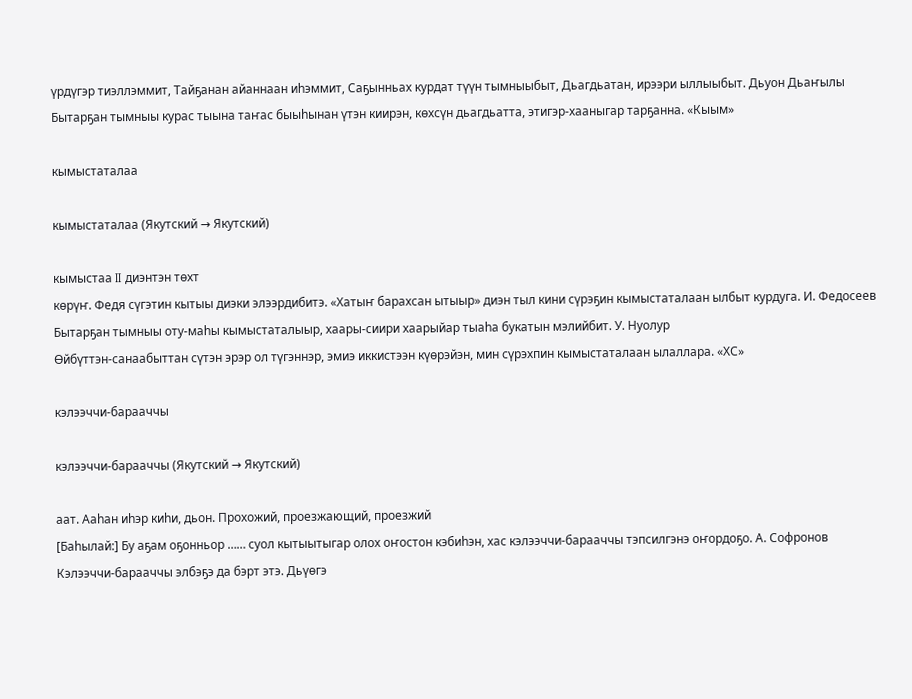үрдүгэр тиэллэммит, Тайҕанан айаннаан иһэммит, Саҕынньах курдат түүн тымныыбыт, Дьагдьатан, ирээри ыллыыбыт. Дьуон Дьаҥылы
Бытарҕан тымныы курас тыына таҥас быыһынан үтэн киирэн, көхсүн дьагдьатта, этигэр-хааныгар тарҕанна. «Кыым»

кымыстаталаа

кымыстаталаа (Якутский → Якутский)

кымыстаа II диэнтэн төхт
көрүҥ. Федя сүгэтин кытыы диэки элээрдибитэ. «Хатыҥ барахсан ытыыр» диэн тыл кини сүрэҕин кымыстаталаан ылбыт курдуга. И. Федосеев
Бытарҕан тымныы оту-маһы кымыстаталыыр, хаары-сиири хаарыйар тыаһа букатын мэлийбит. У. Нуолур
Өйбүттэн-санаабыттан сүтэн эрэр ол түгэннэр, эмиэ иккистээн күөрэйэн, мин сүрэхпин кымыстаталаан ылаллара. «ХС»

кэлээччи-барааччы

кэлээччи-барааччы (Якутский → Якутский)

аат. Ааһан иһэр киһи, дьон. Прохожий, проезжающий, проезжий
[Баһылай:] Бу аҕам оҕонньор …… суол кытыытыгар олох оҥостон кэбиһэн, хас кэлээччи-барааччы тэпсилгэнэ оҥордоҕо. А. Софронов
Кэлээччи-барааччы элбэҕэ да бэрт этэ. Дьүөгэ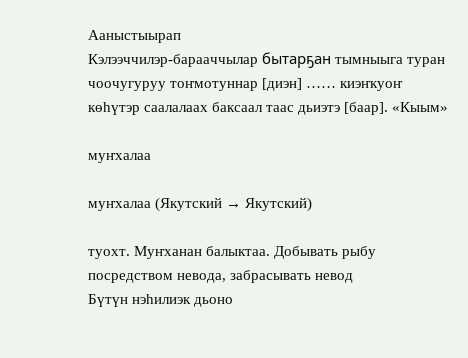Ааныстыырап
Кэлээччилэр-барааччылар бытарҕан тымныыга туран чоочугуруу тоҥмотуннар [диэн] …… киэҥкуоҥ көһүтэр саалалаах баксаал таас дьиэтэ [баар]. «Кыым»

муҥхалаа

муҥхалаа (Якутский → Якутский)

туохт. Муҥханан балыктаа. Добывать рыбу посредством невода, забрасывать невод
Бүтүн нэһилиэк дьоно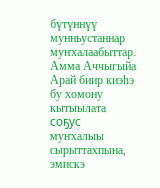бүтүннүү мунньустаннар муҥхалаабыттар. Амма Аччыгыйа
Арай биир киэһэ бу хомону кытыылата соҕус муҥхалыы сырыттахпына, эмискэ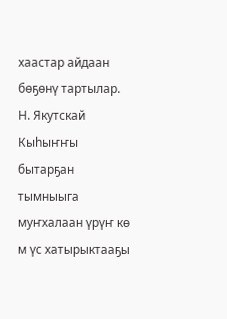хаастар айдаан бөҕөнү тартылар. Н. Якутскай
Кыһыҥҥы бытарҕан тымныыга муҥхалаан үрүҥ кө м үс хатырыктааҕы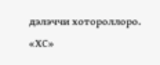дэлэччи хотороллоро. «ХС»